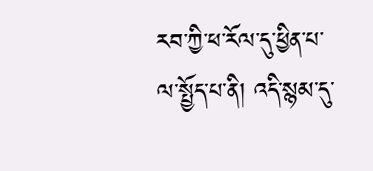རབ་ཀྱི་ཕ་རོལ་དུ་ཕྱིན་པ་ལ་སྤྱོད་པ་ནི། འདི་སྙམ་དུ་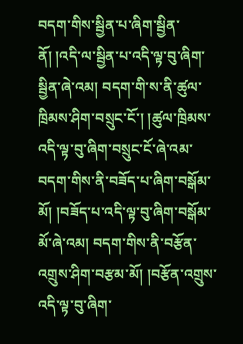བདག་གིས་སྦྱིན་པ་ཞིག་སྦྱིན་ནོ། །འདི་ལ་སྦྱིན་པ་འདི་ལྟ་བུ་ཞིག་སྦྱིན་ཞེ་འམ། བདག་གི་ས་ནི་ཚུལ་ཁྲིམས་ཤིག་བསྲུང་ངོ་། །ཚུལ་ཁྲིམས་འདི་ལྟ་བུ་ཞིག་བསྲུང་ངོ་ཞེ་འམ་བདག་གིས་ནི་བཟོད་པ་ཞིག་བསྒོམ་མོ། །བཟོད་པ་འདི་ལྟ་བུ་ཞིག་བསྒོམ་མོ་ཞེ་འམ། བདག་གིས་ནི་བརྩོན་འགྲུས་ཤིག་བརྩམ་མོ། །བརྩོན་འགྲུས་འདི་ལྟ་བུ་ཞིག་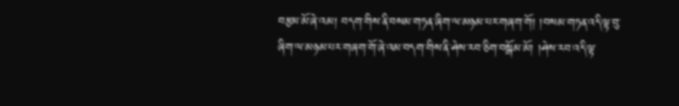བརྩམ་མོ་ཞེ་འམ། བདག་གིས་ནི་བསམ་གཏན་ཞིག་ལ་མཉམ་པར་གཞག་གོ། །བསམ་གཏན་འདི་ལྟ་བུ་ཞིག་ལ་མཉམ་པར་གཞག་གོ་ཞེ་འམ་བདག་གིས་ནི་ཤེས་རབ་ཅིག་བསྒོམ་མོ། །ཤེས་རབ་འདི་ལྟ་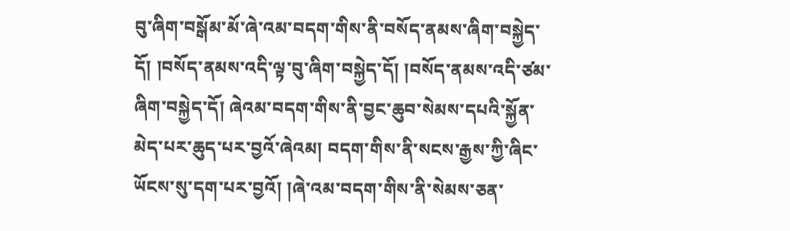བུ་ཞིག་བསྒོམ་མོ་ཞེ་འམ་བདག་གིས་ནི་བསོད་ནམས་ཞིག་བསྐྱེད་དོ། །བསོད་ནམས་འདི་ལྟ་བུ་ཞིག་བསྐྱེད་དོ། །བསོད་ནམས་འདི་ཙམ་ཞིག་བསྐྱེད་དོ། ཞེའམ་བདག་གིས་ནི་བྱང་ཆུབ་སེམས་དཔའི་སྐྱོན་མེད་པར་ཆུད་པར་བྱའོ་ཞེའམ། བདག་གིས་ནི་སངས་རྒྱས་ཀྱི་ཞིང་ཡོངས་སུ་དག་པར་བྱའོ། །ཞེ་འམ་བདག་གིས་ནི་སེམས་ཅན་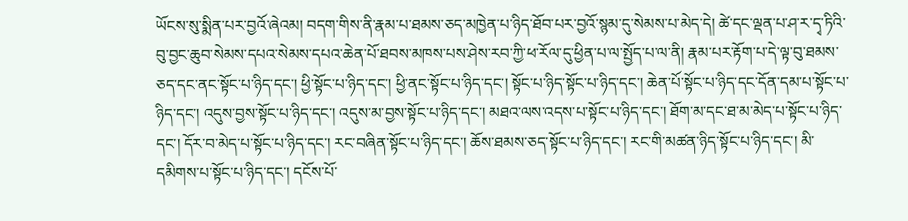ཡོངས་སུ་སྨིན་པར་བྱའོ་ཞེའམ། བདག་གིས་ནི་རྣམ་པ་ཐམས་ཅད་མཁྱེན་པ་ཉིད་ཐོབ་པར་བྱའོ་སྙམ་དུ་སེམས་པ་མེད་དེ། ཚེ་དང་ལྡན་པ་ཤ་ར་དྭ་ཏིའི་བུ་བྱང་ཆུབ་སེམས་དཔའ་སེམས་དཔའ་ཆེན་པོ་ཐབས་མཁས་པས་ཤེས་རབ་ཀྱི་ཕ་རོལ་དུ་ཕྱིན་པ་ལ་སྤྱོད་པ་ལ་ནི། རྣམ་པར་རྟོག་པ་དེ་ལྟ་བུ་ཐམས་ཅད་དང་ནང་སྟོང་པ་ཉིད་དང་། ཕྱི་སྟོང་པ་ཉིད་དང་། ཕྱི་ནང་སྟོང་པ་ཉིད་དང་། སྟོང་པ་ཉིད་སྟོང་པ་ཉིད་དང་། ཆེན་པོ་སྟོང་པ་ཉིད་དང་དོན་དམ་པ་སྟོང་པ་ཉིད་དང་། འདུས་བྱས་སྟོང་པ་ཉིད་དང་། འདུས་མ་བྱས་སྟོང་པ་ཉིད་དང་། མཐའ་ལས་འདས་པ་སྟོང་པ་ཉིད་དང་། ཐོག་མ་དང་ཐ་མ་མེད་པ་སྟོང་པ་ཉིད་དང་། དོར་བ་མེད་པ་སྟོང་པ་ཉིད་དང་། རང་བཞིན་སྟོང་པ་ཉིད་དང་། ཆོས་ཐམས་ཅད་སྟོང་པ་ཉིད་དང་། རང་གི་མཚན་ཉིད་སྟོང་པ་ཉིད་དང་། མི་དམིགས་པ་སྟོང་པ་ཉིད་དང་། དངོས་པོ་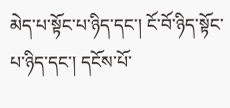མེད་པ་སྟོང་པ་ཉིད་དང་། ངོ་བོ་ཉིད་སྟོང་པ་ཉིད་དང་། དངོས་པོ་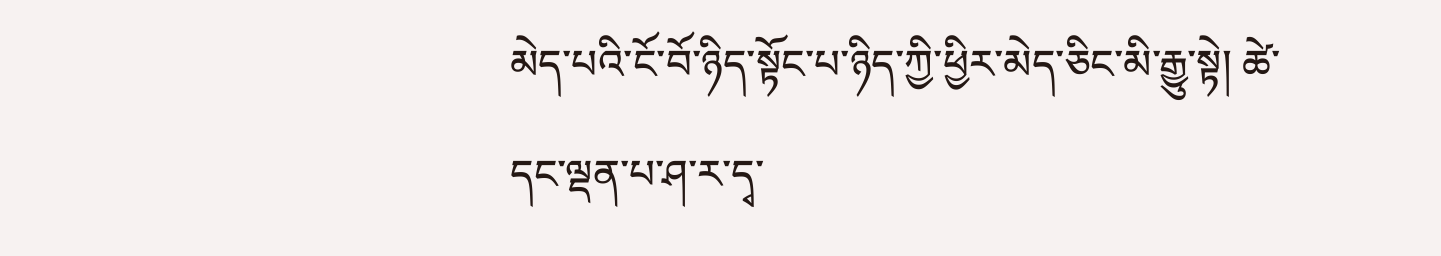མེད་པའི་ངོ་བོ་ཉིད་སྟོང་པ་ཉིད་ཀྱི་ཕྱིར་མེད་ཅིང་མི་རྒྱུ་སྟེ། ཚེ་དང་ལྡན་པ་ཤ་ར་དྭ་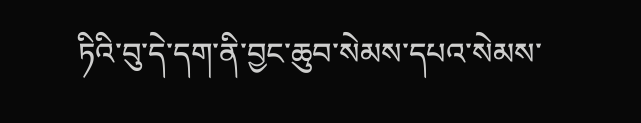ཏིའི་བུ་དེ་དག་ནི་བྱང་ཆུབ་སེམས་དཔའ་སེམས་